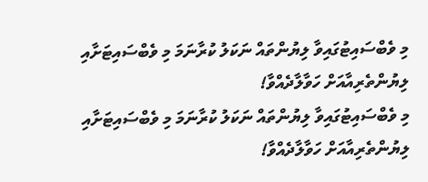މި ވެބްސައިޓުގައިވާ ލިޔުންތައް ނަކަލު ކުރާނަމަ މި ވެބްސައިޓަށާއި ލިޔުންތެރިއާއަށް ހަވާލާދެއްވާ!
މި ވެބްސައިޓުގައިވާ ލިޔުންތައް ނަކަލު ކުރާނަމަ މި ވެބްސައިޓަށާއި ލިޔުންތެރިއާއަށް ހަވާލާދެއްވާ!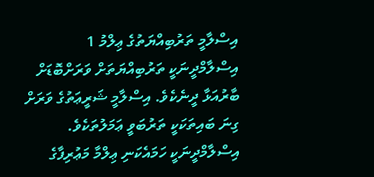އިސްލާމީ ތަރުބިއްޔަތުގެ ޢިލްމު 1
އިސްލާމްދީނަކީ ތަރުބިއްޔަތަށް ވަރަށްބޮޑަށް ބާރުއަޅާ ދީނެކެވެ. އިސްލާމީ ޝަރީޢަތުގެ ވަރަށް ގިނަ ބައިތަކަކީ ތަރުބަވީ ޢަމަލުތަކެވެ. އިސްލާމްދީނަކީ ހަމައެކަނި ޢިލްމާ މަޢުރިފާގެ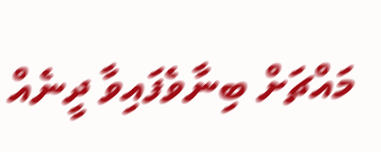މައްޗަށް ބިނާވެފައިވާ ދީނެއް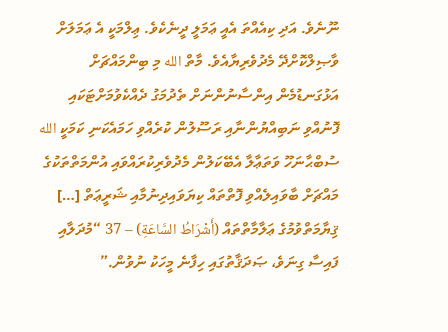ނޫނެވެ. އަދި ކިއެއްތަ އެއީ ޢަމަލީ ދީނެކެވެ. ޢިލްމަކީ އެ ޢަމަލަށް ވާޞިލްކޮށްދޭ މެދުވެރިޔާއެވެ. މާތް الله މި ބިންމައްޗަށް އަޅުގަނޑުމެން އިންސާނުންނަށް ތެދުމަގު ދެއްކެވުމަށްޓަކައި ފޮނުއްވި ނަބިއްޔުންނާއި ރަސޫލުން ކުރެއްވި ހަމައެކަނި ކަމަކީ الله ސުބްޙާނަހޫ ވަތަޢާލާ އެބޭކަލުން މެދުވެރިކުރައްވައި އުންމަތްތަކުގެ މައްޗަށް ބާވައިލެއްވި ފޮތްތައް ކިޔަވައިދިނުމާއި ޝަރީޢަތް […]
ޤިޔާމަތްވުމުގެ ޢަލާމާތްތައް (أَشْرَاطُ السَّاعَةِ) – 37 “މުދަލާއި ފައިސާ ގިނަވެ، ޞަދަޤާތުގައި ހިފާނެ މީހަކު ނުވުން.”